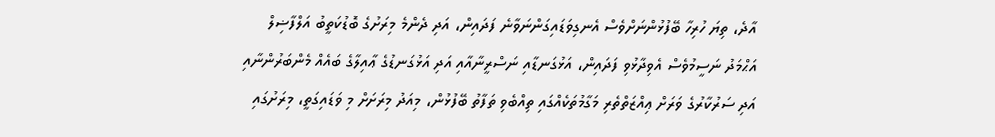އާދެ، ތިޔަ ހުރިހާ ބޭފުޅުންނަށްވެސް އެނގިވަޑައިގަންނަވާނެ ފަދައިން، އަދި ދެންމެ މިރަށުގެ ބޮޑުކަތީބު އަލްފާޟިލް އަޙްމަދު ނަސީމުވެސް އެވިދާޅުވި ފަދައިން، އަޅުގަނޑާއި ނަސްރީނާއާއި އަދި އަޅުގަނޑުގެ ޢާއިލާގެ ބައެއް މެންބަރުންނާއި އަދި ސަރުކާރުގެ ވަރަށް ޢިއްޒަތްތެރި މަގާމުތަކެއްގައި ތިއްބެވި ތަފާތު ބޭފުޅުން، މިއަދު މިރަށަށް މި ވަޑައިގަތީ، މިރަށުގައި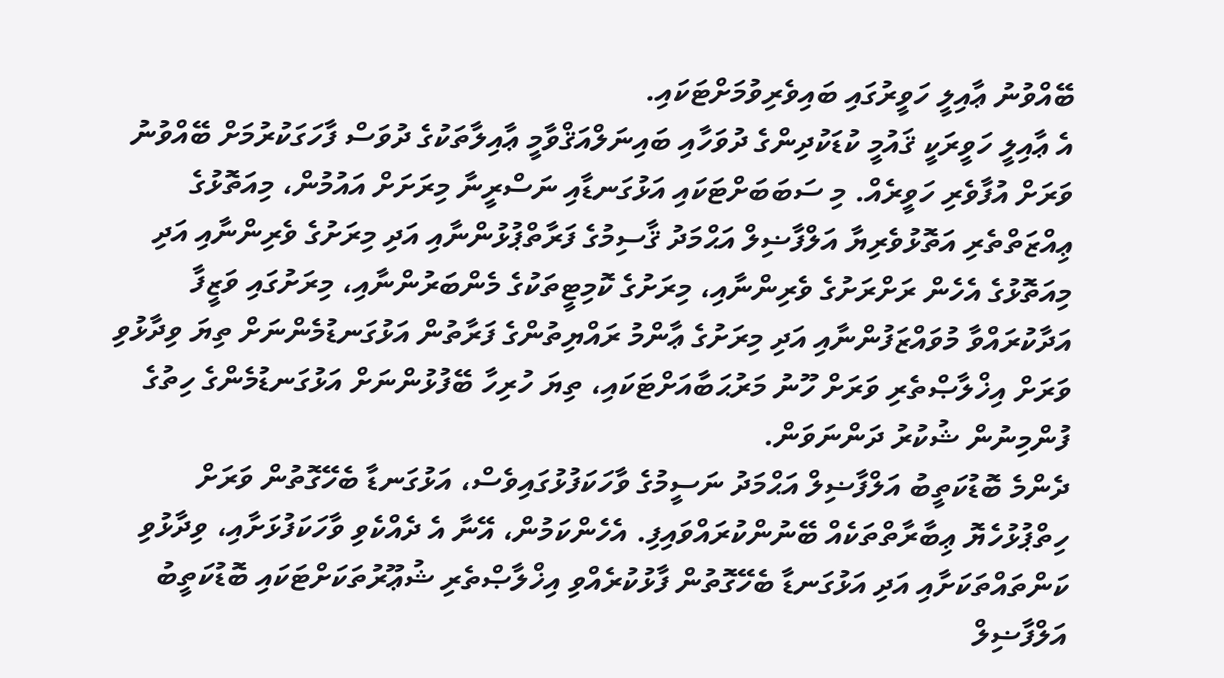ބޭއްވުނު ޢާއިލީ ހަވީރުގައި ބައިވެރިވުމަށްޓަކައި.
އެ ޢާއިލީ ހަވީރަކީ ޤައުމީ ކުޑަކުދިންގެ ދުވަހާއި ބައިނަލްއަޤްވާމީ ޢާއިލާތަކުގެ ދުވަސް ފާހަގަކުރުމަށް ބޭއްވުނު ވަރަށް އުފާވެރި ހަވީރެއް. މި ސަބަބަށްޓަކައި އަޅުގަނޑާއި ނަސްރީނާ މިރަށަށް އައުމުން، މިއަތޮޅުގެ ޢިއްޒަތްތެރި އަތޮޅުވެރިޔާ އަލްފާޟިލް އަޙްމަދު ޤާސިމުގެ ފަރާތްޕުޅުންނާއި އަދި މިރަށުގެ ވެރިންނާއި އަދި މިއަތޮޅުގެ އެހެން ރަށްރަށުގެ ވެރިންނާއި، މިރަށުގެ ކޮމިޓީތަކުގެ މެންބަރުންނާއި، މިރަށުގައި ވަޒީފާ އަދާކުރައްވާ މުވައްޒަފުންނާއި އަދި މިރަށުގެ ޢާންމު ރައްޔިތުންގެ ފަރާތުން އަޅުގަނޑުމެންނަށް ތިޔަ ވިދާޅުވި ވަރަށް އިޚްލާޞްތެރި ވަރަށް ހޫނު މަރުޙަބާއަށްޓަކައި، ތިޔަ ހުރިހާ ބޭފުޅުންނަށް އަޅުގަނޑުމެންގެ ހިތުގެ ފުންމިނުން ޝުކުރު ދަންނަވަން.
ދެންމެ ބޮޑުކަތީބު އަލްފާޟިލް އަޙްމަދު ނަސީމުގެ ވާހަކަފުޅުގައިވެސް، އަޅުގަނޑާ ބެހޭގޮތުން ވަރަށް ހިތްޕުޅުހެޔޮ ޢިބާރާތްތަކެއް ބޭނުންކުރައްވައިފި. އެހެންކަމުން، އޭނާ އެ ދެއްކެވި ވާހަކަފުޅަށާއި، ވިދާޅުވި ކަންތައްތަކަށާއި އަދި އަޅުގަނޑާ ބެހޭގޮތުން ފާޅުކުރެއްވި އިޚްލާޞްތެރި ޝުޢޫރުތަކަށްޓަކައި ބޮޑުކަތީބު އަލްފާޟިލް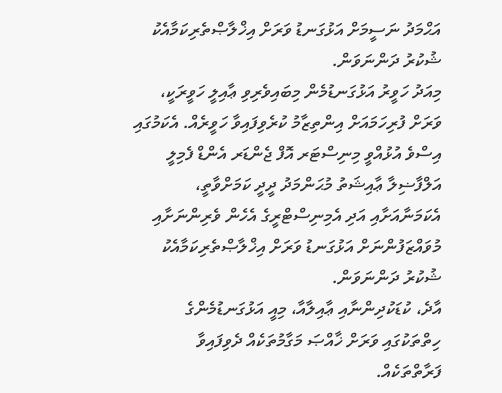އަޙްމަދު ނަސީމަށް އަޅުގަނޑު ވަރަށް އިޚްލާޞްތެރިކަމާއެކު ޝުކުރު ދަންނަވަން.
މިއަދު ހަވީރު އަޅުގަނޑުމެން މިބައިވެރިވި ޢާއިލީ ހަވީރަކީ، ވަރަށް ފުރިހަމައަށް އިންތިޒާމު ކުރެވިފައިވާ ހަވީރެއް. އެކަމުގައި އިސްވެ އުޅުއްވީ މިނިސްޓަރ އޮފް ޖެންޑަރ އެންޑް ފެމިލީ އަލްފާޟިލާ ޢާއިޝަތު މުޙަންމަދު ދީދީ ކަމަށްވާތީ، އެކަމަނާއަށާއި އަދި އެމިނިސްޓްރީގެ އެހެން ވެރިންނަށާއި މުވައްޒަފުންނަށް އަޅުގަނޑު ވަރަށް އިޚްލާޞްތެރިކަމާއެކު ޝުކުރު ދަންނަވަން.
އާދެ، ކުޑަކުދިންނާއި ޢާއިލާއާ، މިއީ އަޅުގަނޑުމެންގެ ހިތްތަކުގައި ވަރަށް ޚާއްޞަ މަގާމުތަކެއް ދެވިފައިވާ ފަރާތްތަކެއް.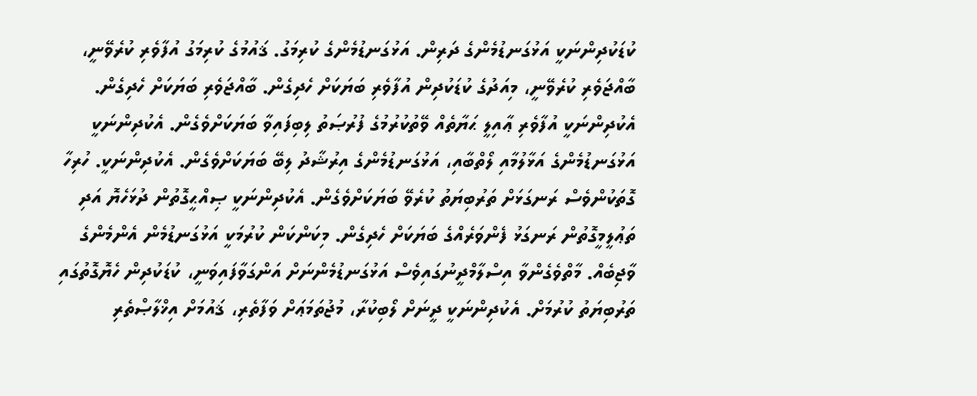ކުޑަކުދިންނަކީ އަޅުގަނޑުމެންގެ ދަރިން. އަޅުގަނޑުމެންގެ ކުރިމަގު. ޤައުމުގެ ކުރިމަގު އުފާވެރި ކުރެވޭނީ، ބާއްޖަވެރި ކުރެވޭނީ، މިއަދުގެ ކުޑަކުދިން އުފާވެރި ބަޔަކަށް ހެދިގެން. ބާއްޖަވެރި ބަޔަކަށް ހެދިގެން. އެކުދިންނަކީ އުފާވެރި ޢާއިލީ ޙަޔާތެއް ވޭތުކުރުމުގެ ފުރުޞަތު ލިބިފައިވާ ބަޔަކަށްވެގެން. އެކުދިންނަކީ އަޅުގަނޑުމެންގެ އަޅާލުމާއި ލޯތްބާއި، އަޅުގަނޑުމެންގެ އިރުޝާދު ލިބޭ ބަޔަކަށްވެގެން. އެކުދިންނަކީ. ހުރިހާ ގޮތަކުންވެސް ރަނގަޅަށް ތަރުބިޔަތު ކުރެވޭ ބަޔަކަށްވެގެން. އެކުދިންނަކީ ޞިއްޙީގޮތުން ދުޅަހެޔޮ އަދި ތަޢުލީމީގޮތުން ރަނގަޅު ފެންވަރެއްގެ ބަޔަކަށް ހެދިގެން. މިކަންކަން ކުރުމަކީ އަޅުގަނޑުމެން އެންމެންގެ ވާޖިބެއް. މާތްވެގެންވާ އިސްލާމްދީނުގައިވެސް އަޅުގަނޑުމެންނަށް އަންގަވާފައިވަނީ، ކުޑަކުދިން ހެޔޮގޮތުގައި ތަރުބިޔަތު ކުރުމަށް. އެކުދިންނަކީ ދީނަށް ލޯބިކުރާ، މުޖުތަމަޢަށް ވަފާތެރި، ޤައުމަށް އިޚްލާޞްތެރި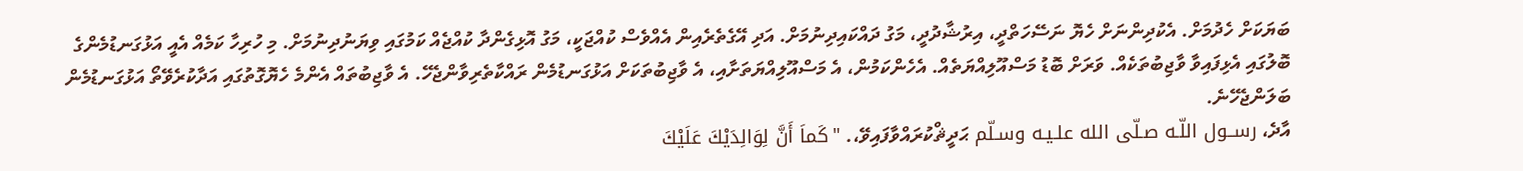ބަޔަކަށް ހެދުމަށް. އެކުދިންނަށް ހެޔޮ ނަސޭހަތްދީ، އިރުޝާދުދީ، މަގު ދައްކައިދިނުމަށް. އަދި އޭގެތެރެއިން އެއްވެސް ކުއްޖަކީ، މަގު އޮޅިގެންދާ ކުއްޖެއް ކަމުގައި ވިޔަނުދިނުމަށް. މި ހުރިހާ ކަމެއް އެއީ އަޅުގަނޑުމެންގެ ބޮލުގައި އެޅިފައިވާ ވާޖިބުތަކެއް. ވަރަށް ބޮޑު މަސްއޫލިއްޔަތެއް. އެހެންކަމުން، އެ މަސްއޫލިއްޔަތަށާއި، އެ ވާޖިބުތަކަށް އަޅުގަނޑުމެން ރައްކާތެރިވާންޖެހޭ. އެ ވާޖިބުތައް އެންމެ ހެޔޮގޮތުގައި އަދާކުރެވޭތޯ އަޅުގަނޑުމެން ބަލަންޖެހޭނެ.
އާދެ، رســول اللّـه صـلّى الله علـيـه وسـلّم ޙަދީޘްކުރައްވާފައިވޭ،. "كَماَ أَنَّ لِوَالِدَيْكَ عَلَيْكَ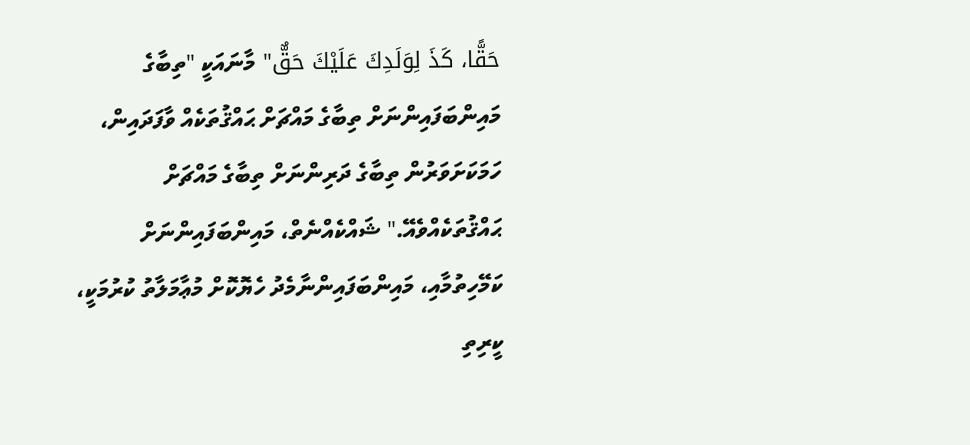حَقًّا، كَذَ لِوَلَدِكَ عَلَيْكَ حَقٌّ" މާނައަކީ "ތިބާގެ މައިންބަފައިންނަށް ތިބާގެ މައްޗަށް ޙައްޤުތަކެއް ވާފަދައިން، ހަމަކަށަވަރުން ތިބާގެ ދަރިންނަށް ތިބާގެ މައްޗަށް ޙައްޤުތަކެއްވެއޭ." ޝައްކެއްނެތް، މައިންބަފައިންނަށް ކަމޭހިތުމާއި، މައިންބަފައިންނާމެދު ހެޔޮކޮށް މުޢާމަލާތު ކުރުމަކީ، ކީރިތި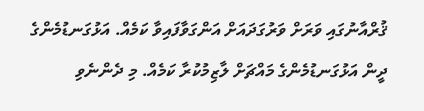ޤުރްއާނުގައި ވަރަށް ވަރުގަދައަށް އަންގަވާފައިވާ ކަމެއް. އަޅުގަނޑުމެންގެ ދީން އަޅުގަނޑުމެންގެ މައްޗަށް ލާޒިމުކުރާ ކަމެއް. މި ދެންނެވި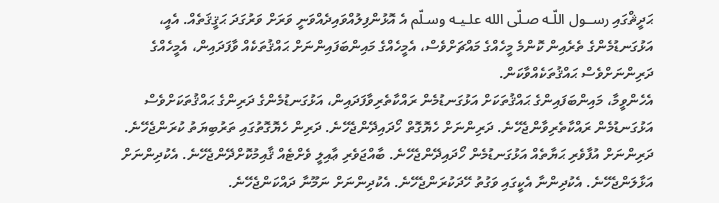ޙަދީޘްގައި رســول اللّـه صـلّى الله علـيـه وسـلّم އެ އޮޅުންފިލުއްވައިދެއްވަނީ ވަރަށް ވަރުގަދަ ޙަޤީޤަތެއް. އެއީ، އަޅުގަނޑުމެންގެ ތެރެއިން ކޮންމެ މީހެއްގެ މައްޗަށްވެސް، އެމީހެއްގެ މައިންބަފައިންނަށް ޙައްޤުތަކެއް ވާފަދައިން، އެމީހެއްގެ ދަރިންނަށްވެސް ޙައްޤުތަކެއްވާކަން.
އެހެންވީމާ، މައިންބަފައިންގެ ޙައްޤުތަކަށް އަޅުގަނޑުމެން ރައްކާތެރިވާފަދައިން، އަޅުގަނޑުމެންގެ ދަރިންގެ ޙައްޤުތަކަށްވެސް އަޅުގަނޑުމެން ރައްކާތެރިވާންޖެހޭނެ. ދަރިންނަށް ހެޔޮގޮތް ހޯދައިދޭންޖެހޭނެ. ދަރިން ހެޔޮގޮތުގައި ތަރުބިޔަތު ކުރަންޖެހޭނެ. ދަރިންނަށް އުފާވެރި ޙަޔާތެއް އަޅުގަނޑުމެން ހޯދައިދޭންޖެހޭނެ. ބާއްޖަވެރި ޢާއިލީ ވެށްޓެއް ޤާއިމުކޮށްދޭންޖެހޭނެ. އެކުދިންނަށް އަޅާލަންޖެހޭނެ. އެކުދިންނާ އެކީގައި ވަގުތު ހޭދަކުރަންޖެހޭނެ. އެކުދިންނަށް ނަމޫނާ ދައްކަންޖެހޭނެ.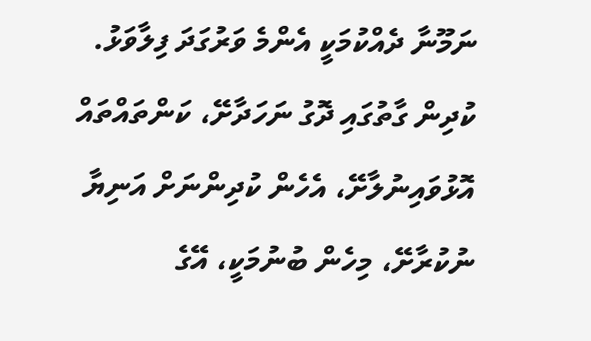ނަމޫނާ ދެއްކުމަކީ އެންމެ ވަރުގަދަ ފިލާވަޅު. ކުދިން ގާތުގައި ދޮގު ނަހަދާށޭ، ކަންތައްތައް އޮޅުވައިނުލާށޭ، އެހެން ކުދިންނަށް އަނިޔާ ނުކުރާށޭ، މިހެން ބުނުމަކީ، އޭގެ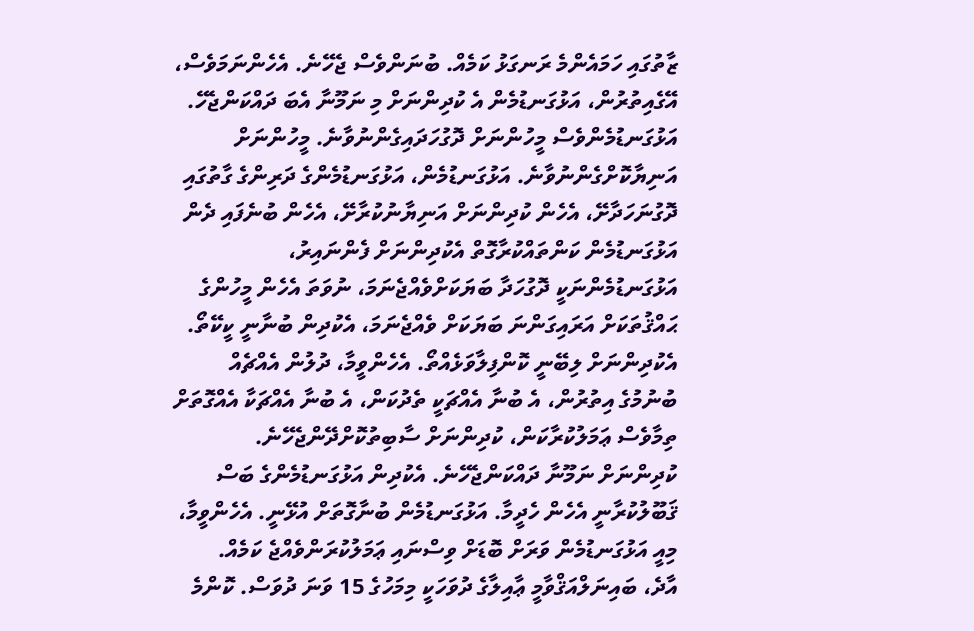ޒާތުގައި ހަމައެންމެ ރަނގަޅު ކަމެއް. ބުނަންވެސް ޖެހޭނެ. އެހެންނަމަވެސް، އޭގެއިތުރުން، އަޅުގަނޑުމެން އެ ކުދިންނަށް މި ނަމޫނާ އެބަ ދައްކަންޖެހޭ. އަޅުގަނޑުމެންވެސް މީހުންނަށް ދޮގުހަދައިގެންނުވާނެ. މީހުންނަށް އަނިޔާކޮށްގެންނުވާނެ. އަޅުގަނޑުމެން، އަޅުގަނޑުމެންގެ ދަރިންގެ ގާތުގައި ދޮގުނަހަދާށޭ، އެހެން ކުދިންނަށް އަނިޔާނުކުރާށޭ، އެހެން ބުނެފައި ދެން އަޅުގަނޑުމެން ކަންތައްކުރާގޮތް އެކުދިންނަށް ފެންނައިރު، އަޅުގަނޑުމެންނަކީ ދޮގުހަދާ ބަޔަކަށްވެއްޖެނަމަ، ނުވަތަ އެހެން މީހުންގެ ޙައްޤުތަކަށް އަރައިގަންނަ ބަޔަކަށް ވެއްޖެނަމަ، އެކުދިން ބުނާނީ ކީކޭތޯ. އެކުދިންނަށް ލިބޭނީ ކޮންފިލާވަޅެއްތޯ. އެހެންވީމާ، ދުލުން އެއްޗެއް ބުނުމުގެ އިތުރުން، އެ ބުނާ އެއްޗަކީ ތެދުކަން، އެ ބުނާ އެއްޗަކާ އެއްގޮތަށް ތިމާވެސް ޢަމަލުކުރާކަން، ކުދިންނަށް ސާބިތުކޮށްދޭންޖެހޭނެ. ކުދިންނަށް ނަމޫނާ ދައްކަންޖެހޭނެ. އެކުދިން އަޅުގަނޑުމެންގެ ބަސް ޤަބޫލުކުރާނީ އެހެން ހެދީމާ. އަޅުގަނޑުމެން ބުނާގޮތަށް އުޅޭނީ. އެހެންވީމާ، މިއީ އަޅުގަނޑުމެން ވަރަށް ބޮޑަށް ވިސްނައި ޢަމަލުކުރަންވެއްޖެ ކަމެއް.
އާދެ، ބައިނަލްއަޤްވާމީ ޢާއިލާގެ ދުވަހަކީ މިމަހުގެ 15 ވަނަ ދުވަސް. ކޮންމެ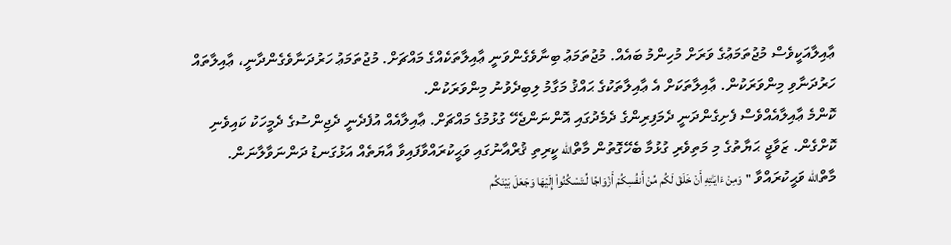ޢާއިލާއަކީވެސް މުޖުތަމަޢުގެ ވަރަށް މުހިންމު ބައެއް. މުޖުތަމަޢު ބިނާވެގެންވަނީ ޢާއިލާތަކެއްގެ މައްޗަށް. މުޖުތަމަޢު ހަރުދަނާވެގެންދާނީ، ޢާއިލާތައް ހަރުދަނާވި މިންވަރަކުން. ޢާއިލާތަކަށް އެ ޢާއިލާތަކުގެ ޙައްޤު މަގާމު ލިބިދެވުނު މިންވަރަކުން.
ކޮންމެ ޢާއިލާއެއްވެސް ފެށިގެންދަނީ ދެމަފިރިންގެ ދެމެދުގައި އޮންނަންޖެހޭ ގުޅުމުގެ މައްޗަށް. ޢާއިލާއެއް އުފެދެނީ ދެޖިންސުގެ ދެމީހަކު ކައިވެނި ކޮށްގެން. ޒަވާޖީ ޙަޔާތުގެ މި މަތިވެރި ގުޅުމާ ބެހޭގޮތުން މާތްالله ކީރިތި ޤުރްއާނުގައި ވަޙީކުރައްވާފައިވާ އާޔަތެއް އަޅުގަނޑު ދަންނަވާލާނަން.
މާތްالله ވަޙީކުރައްވާ "وَمِنْ ءَايَـٰتِهِ أَنْ خَلَقَ لَكُم مِّنْ أَنفُسِكُمْ أَزْوَاجًا لِّـتَسْكُنُواْ إِلَيْهَا وَجَعَلَ بَيْنَكُم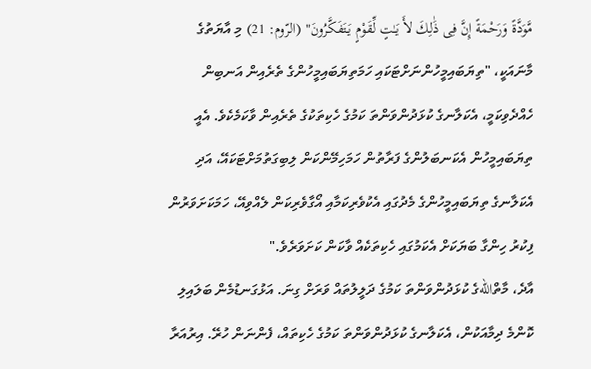مَّوَدَّةً وَرَحْمَةً إِنَّ فِى ذَٰلِكَ لأَ يَـٰتٍ لِّقَوْمٍ يَتَفَكَّرُونَ" (الرّوم: 21) މި އާޔަތުގެ މާނައަކީ، "ތިޔަބައިމީހުންނަށްޓަކައި ހަމަތިޔަބައިމީހުންގެ ތެރެއިން އަނބިން ހެއްދެވިކަމީ، އެކަލާނގެ ކުޅަދުންވަންތަ ކަމުގެ ހެކިތަކުގެ ތެރެއިން ވާކަމެކެވެ. އެއީ ތިޔަބައިމީހުން އެކަނބަލުންގެ ފަރާތުން ހަމަހިމޭންކަން ލިބިގަތުމަށްޓަކައޭ، އަދި އެކަލާނގެ ތިޔަބައިމީހުންގެ މެދުގައި އެކުވެރިކަމާއި އޯގާވެރިކަން ލެއްވިއޭ، ހަމަކަށަވަރުން ފިކުރު ހިންގާ ބަޔަކަށް އެކަމުގައި ހެކިތަކެއް ވާކަން ކަށަވަރެވެ."
އާދެ، މާތްاللهގެ ކުޅަދުންވަންތަ ކަމުގެ ދަލީލުތައް ވަރަށް ގިނަ. އަޅުގަނޑުމެން ބަލައިލި ކޮންމެ ދިމާއަކުން، އެކަލާނގެ ކުޅަދުންވަންތަ ކަމުގެ ހެކިތައް، ފެންނަން ހުރޭ. އިރުއަރާ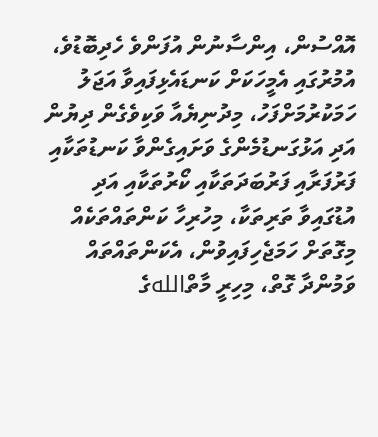އޮއްސުން، އިންސާނުން އުފަންވެ ހެދިބޮޑުވެ، އުމުރުގައި އެމީހަކަށް ކަނޑައެޅިފައިވާ އަޖަލު ހަމަކުރުމަށްފަހު، މިދުނިޔެއާ ވަކިވެގެން ދިޔުން އަދި އަޅުގަނޑުމެންގެ ވަށައިގެންވާ ކަނޑުތަކާއި ފަރުފަރާއި ފަރުބަދަތަކާއި ކޯރުތަކާއި އަދި އުޑުގައިވާ ތަރިތަކާ، މިހުރިހާ ކަންތައްތަކެއް މިގޮތަށް ހަމަޖެހިފައިވުން، އެކަންތައްތައް ވަމުންދާ ގޮތް، މިހިރީ މާތްاللهގެ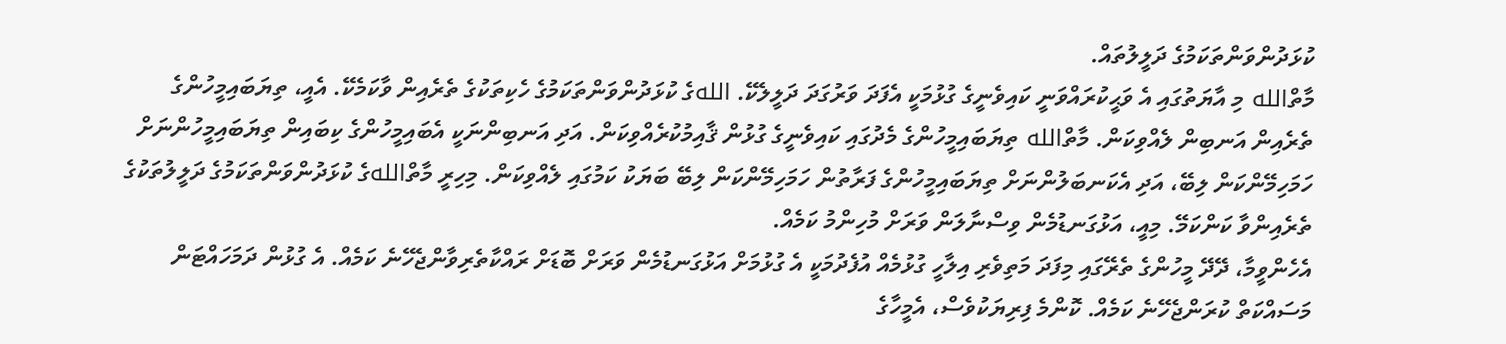ކުޅަދުންވަންތަކަމުގެ ދަލީލުތައް.
މާތްالله މި އާޔަތުގައި އެ ވަޙީކުރައްވަނީ ކައިވެނީގެ ގުޅުމަކީ އެފަދަ ވަރުގަދަ ދަލީލެކޭ. اللهގެ ކުޅަދުންވަންތަކަމުގެ ހެކިތަކުގެ ތެރެއިން ވާކަމެކޭ. އެއީ، ތިޔަބައިމީހުންގެ ތެރެއިން އަނބިން ލެއްވިކަން. މާތްالله ތިޔަބައިމީހުންގެ މެދުގައި ކައިވެނީގެ ގުޅުން ޤާއިމުކުރެއްވިކަން. އަދި އަނބިންނަކީ އެބައިމީހުންގެ ކިބައިން ތިޔަބައިމީހުންނަށް ހަމަހިމޭންކަން ލިބޭ، އަދި އެކަނބަލުންނަށް ތިޔަބައިމީހުންގެ ފަރާތުން ހަމަހިމޭންކަން ލިބޭ ބަޔަކު ކަމުގައި ލެއްވިކަން. މިހިރީ މާތްاللهގެ ކުޅަދުންވަންތަކަމުގެ ދަލީލުތަކުގެ ތެރެއިންވާ ކަންކަމޭ. މިއީ، އަޅުގަނޑުމެން ވިސްނާލަން ވަރަށް މުހިންމު ކަމެއް.
އެހެންވީމާ، ދޭދޭ މީހުންގެ ތެރޭގައި މިފަދަ މަތިވެރި އިލާހީ ގުޅުމެއް އުފެދުމަކީ އެ ގުޅުމަށް އަޅުގަނޑުމެން ވަރަށް ބޮޑަށް ރައްކާތެރިވާންޖެހޭނެ ކަމެއް. އެ ގުޅުން ދަމަހައްޓަން މަސައްކަތް ކުރަންޖެހޭނެ ކަމެއް. ކޮންމެ ފިރިޔަކުވެސް، އެމީހާގެ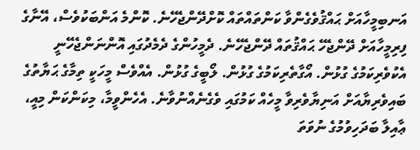އަނބިމީހާއަށް ޙައްޤުވެގެންވާ ކަންތައްތައް ކޮށްދޭންޖެހޭނެ. ކޮންމެ އަންބަކުވެސް، އޭނާގެ ފިރިމީހާއަށް ދޭންޖެހޭ ޙައްޤުތައް ދޭންޖެހޭނެ. ދެމީހުންގެ ދެމެދުގައި އޮންނަންޖެހޭނީ އެކުވެރިކަމުގެ ގުޅުން. އޯގާތެރިކަމުގެ ގުޅުން. ލޯބީގެ ގުޅުން. އެއްވެސް މީހަކީ ތިމާގެ ޙަޔާތުގެ ބައިވެރިޔާއަށް އަނިޔާވެރިވާ މީހެއް ކަމުގައި ވެގެނެއްނުވާނެ. އެހެންވީމާ، މިކަންކަން މިއީ، ޢާއިލާ ބަދަހިވުމުގެ ނުވަތަ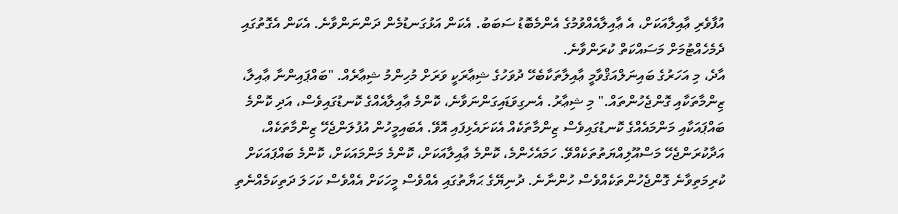އުފާވެރި ޢާއިލާއަކަށް، އެ ޢާއިލާއެއްވުމުގެ އެންމެބޮޑު ސަބަބު. އެކަން އަޅުގަނޑުމެން ދަންނަންވާނެ. އެކަން އެގޮތުގައި ދެމެހެއްޓުމަށް މަސައްކަތް ކުރަންވާނެ.
އާދެ، މި އަހަރުގެ ބައިނަލްއަޤްވާމީ ޢާއިލާތަކާބެހޭ ދުވަހުގެ ޝިޢާރަކީ ވަރަށް މުހިންމު ޝިޢާރެއް. "ބައްޕައިންނާ ޢާއިލާ، ޒިންމާތަކާއި ގޮންޖެހުންތައް." މި ޝިޢާރު. އެނގިވަޑައިގަންނަވާނެ، ކޮންމެ ޢާއިލާއެއްގެ ކޮނޑުގައިވެސް، އަދި ކޮންމެ ބައްޕައަކާއި މަންމައެއްގެ ކޮނޑުގައިވެސް ޒިންމާތަކެއް އެކަށައެޅިފައި އޮވޭ. އެބައިމީހުން އުފުލަންޖެހޭ ޒިންމާތަކެއް، އަދާކުރަންޖެހޭ މަސްއޫލިއްޔަތުތަކެއްވޭ. ހަމައެހެންމެ، ކޮންމެ ޢާއިލާއަކަށް، ކޮންމެ މަންމައަކަށް، ކޮންމެ ބައްޕައަކަށް ކުރިމަތިވާނެ ގޮންޖެހުންތަކެއްވެސް ހުންނާނެ. ދުނިޔޭގެ ޙަޔާތުގައި އެއްވެސް މީހަކަށް އެއްވެސް ކަހަލަ ދަތިކަމެއްނެތި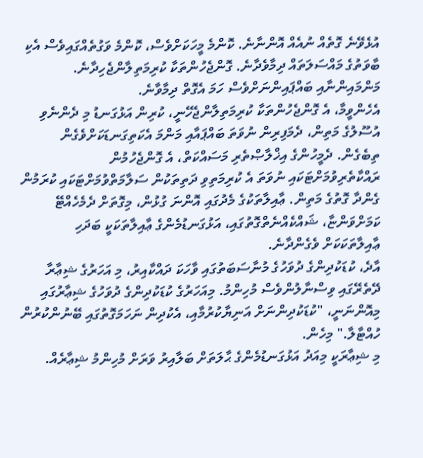އުޅެވޭނެ ގޮތެއް ނުއެއް އޮންނާނެ. ކޮންމެ މީހަކަށްވެސް، ކޮންމެ ވަގުތެއްގައިވެސް އެކި ބާވަތުގެ މައްސަލަތައް ދިމާވެދާނެ. ގޮންޖެހުންތަކާ ކުރިމަތިލާންޖެހިދާނެ. މަންމައިންނާއި ބައްޕައިންނަށްވެސް ހަމަ އެގޮތް ދިމާވާނެ.
އެހެންވީމާ، އެ ގޮންޖެހުންތަކާ ކުރިމަތިލާންޖެހޭނީ، ކުރިން އަޅުގަނޑު މި ދެންނެވި އުސޫލުގެ މަތިން، ދެމަފިރިން ނުވަތަ ބައްޕައާއި މަންމަ އެކަތިގަނޑަކަށްވެގެން ތިބެގެން. ދެމީހުންގެ އިޚްލާޞްތެރި މަސައްކަތް، އެ ގޮންޖެހުމުން ރައްކާތެރިވުމަށްޓަކައި ނުވަތަ އެ ކުރިމަތިވި ދަތިތަކުން ސަލާމަތްވުމަށްޓަކައި ކުރަމުން ގެންދާ ގޮތުގެ މަތިން. ޢާއިލާތަކުގެ މެދުގައި އޮންނަ ގުޅުން، މިގޮތަށް ދެމެހެއްޓޭ ކަމަށްވަންޏާ، ޝައްކެއްނެތްގޮތުގައި، އަޅުގަނޑުމެންގެ ޢާއިލާތަކަކީ ބަދަހި ޢާއިލާތަކަކަށް ވެގެންދާނެ.
އާދެ، ކުޑަކުދިންގެ ދުވަހުގެ މުނާސަބަތުގައި ވާހަކަ ދައްކާއިރު، މި އަހަރުގެ ޝިޢާރާ ދޭތެރޭގައި ވިސްނާލުންވެސް މުހިންމު. މިއަހަރުގެ ކުޑަކުދިންގެ ދުވަހުގެ ޝިޢާރުގައި މިއޮންނަނީ، "ކުޑަކުދިންނަށް އަނިޔާކުރުމާއި، އެކުދިން ނަހަމަގޮތުގައި ބޭނުންކުރުން ހުއްޓާލާ." މިހެން.
މި ޝިޢާރަކީ މިއަދު އަޅުގަނޑުމެންގެ ޙާލަތަށް ބަލާއިރު ވަރަށް މުހިންމު ޝިޢާރެއް.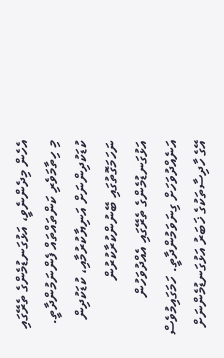އެހެން މިދެންނެވީ، އަޅުގަނޑުމެންގެ ތެރޭގައި މި ހިތާމަވެރި ކަންތައްތައް ފެންނަމުންދާތީ. ކުޑަކުދިންނަށް އަނިޔާކުރުމާއި، ކުޑަކުދިން ނަހަމަގޮތުގައި ބޭނުންކުރާކުރުން އަޅުގަނޑުމެންގެ ތެރޭގައި އެއްދުވަހުން އަނެއްދުވަހަށް ގިނަވަމުންދާތީ. ހަމަގައިމުވެސް އޭގެ ހާދިސާތަކުގެ ޚަބަރު އަޅުގަނޑުމެންނަށް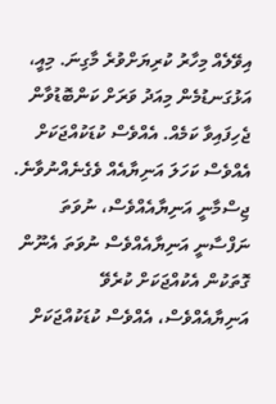އިވޭލެއް މިހާރު ކުރިޔަށްވުރެ މާގިނަ. މިއީ، އަޅުގަނޑުމެން މިއަދު ވަރަށް ކަންބޮޑުވާން ޖެހިފައިވާ ކަމެއް. އެއްވެސް ކުޑަކުއްޖަކަށް އެއްވެސް ކަހަލަ އަނިޔާއެއް ވެގެނެއްނުވާނެ. ޖިސްމާނީ އަނިޔާއެއްވެސް، ނުވަތަ ނަފްސާނީ އަނިޔާއެއްވެސް ނުވަތަ އެނޫން ގޮތަކުން އެކުއްޖަކަށް ކުރެވޭ އަނިޔާއެއްވެސް، އެއްވެސް ކުޑަކުއްޖަކަށް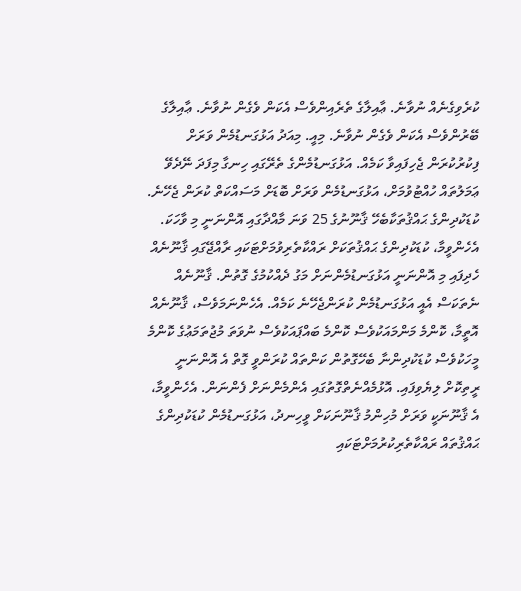ކުރެވިގެނެއް ނުވާނެ. ޢާއިލާގެ ތެރެއިންވެސް އެކަން ވެގެން ނުވާނެ. ޢާއިލާގެ ބޭރުންވެސް އެކަން ވެގެން ނުވާނެ. މިއީ. މިއަދު އަޅުގަނޑުމެން ވަރަށް ފިކުރުކުރަން ޖެހިފައިވާ ކަމެއް. އަޅުގަނޑުމެންގެ ތެރޭގައި ހިނގާ މިފަދަ ނޭދެވޭ ޢަމަލުތައް ހުއްޓުވުމަށް، އަޅުގަނޑުމެން ވަރަށް ބޮޑަށް މަސައްކަތް ކުރަން ޖެހޭނެ.
ކުޑަކުދިންގެ ޙައްޤުތަކާބެހޭ ޤާނޫނުގެ 25 ވަނަ މާއްދާގައި އޮންނަނީ މި ވާހަކަ. އެހެންވީމާ، ކުޑަކުދިންގެ ޙައްޤުތަކަށް ރައްކާތެރިވުމަށްޓަކައި ރާއްޖޭގައި ޤާނޫނެއް ހެދިފައި މި އޮންނަނީ އަޅުގަނޑުމެންނަށް މަގު ދެއްކުމުގެ ގޮތުން. ޤާނޫނެއް ނެތަކަސް އެއީ އަޅުގަނޑުމެން ކުރަންޖެހޭނެ ކަމެއް. އެހެންނަމަވެސް، ޤާނޫނެއް އޮތީމާ، ކޮންމެ މަންމައަކުވެސް ކޮންމެ ބައްޕައަކުވެސް ނުވަތަ މުޖުތަމަޢުގެ ކޮންމެ މީހަކުވެސް ކުޑަކުދިންނާ ބެހޭގޮތުން ކަންތައް ކުރަންވީ ގޮތް އެ އޮންނަނީ ރީތިކޮށް ލިޔެވިފައި. އޮޅުމެއްނެތްގޮތުގައި އެންމެންނަށް ފެންނަން. އެހެންވީމާ، އެ ޤާނޫނަކީ ވަރަށް މުހިންމު ޤާނޫނަކަށް ވީހިނދު، އަޅުގަނޑުމެން ކުޑަކުދިންގެ ޙައްޤުތައް ރައްކާތެރިކުރުމަށްޓަކައި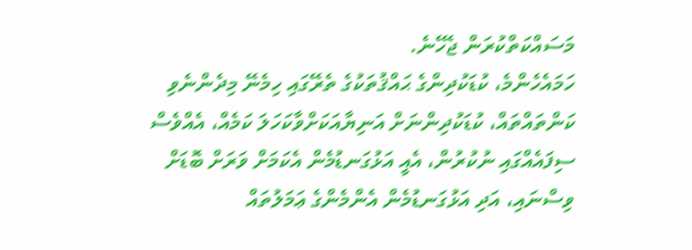މަސައްކަތްކުރަން ޖެހޭނެ.
ހަމައެހެންމެ، ކުޑަކުދިންގެ ޙައްޤުތަކުގެ ތެރޭގައި ހިމެނޭ މިދެންނެވި ކަންތައްތައް، ކުޑަކުދިންނަށް އަނިޔާއަކަށްވާކަހަލަ ކަމެއް، އެއްވެސް ސިފައެއްގައި ނުކުރުން، އެއީ އަޅުގަނޑުމެން އެކަމަށް ވަރަށް ބޮޑަށް ވިސްނައި، އަދި އަޅުގަނޑުމެން އެންމެންގެ ޢަމަލުތައް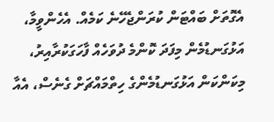އެގޮތަށް ބައްޓަން ކުރަންޖެހޭނެ ކަމެއް. އެހެންވީމާ، އަޅުގަނޑުމެން މިފަދަ ކޮންމެ ދުވަހެއް ފާހަގަކުރާއިރު، މިކަންކަން އަޅުގަނޑުމެންގެ ހިތްމައްޗަށް ގެނެސް، އެއާ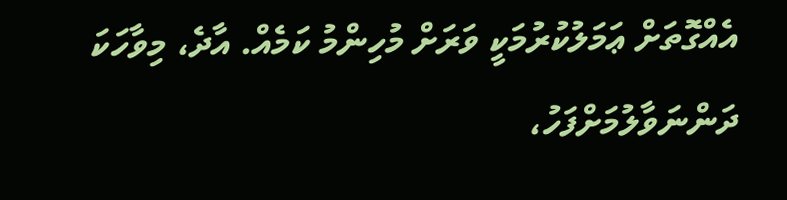އެއްގޮތަށް ޢަމަލުކުރުމަކީ ވަރަށް މުހިންމު ކަމެއް. އާދެ، މިވާހަކަ ދަންނަވާލުމަށްފަހު،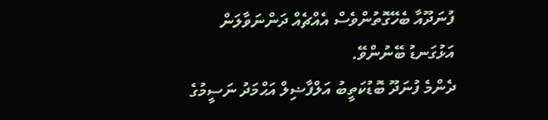ފުނަދޫއާ ބެހޭގޮތުންވެސް އެއްޗެއް ދަންނަވާލަން އަޅުގަނޑު ބޭނުންވޭ.
ދެންމެ ފުނަދޫ ބޮޑުކަތީބު އަލްފާޟިލް އަޙްމަދު ނަސީމުގެ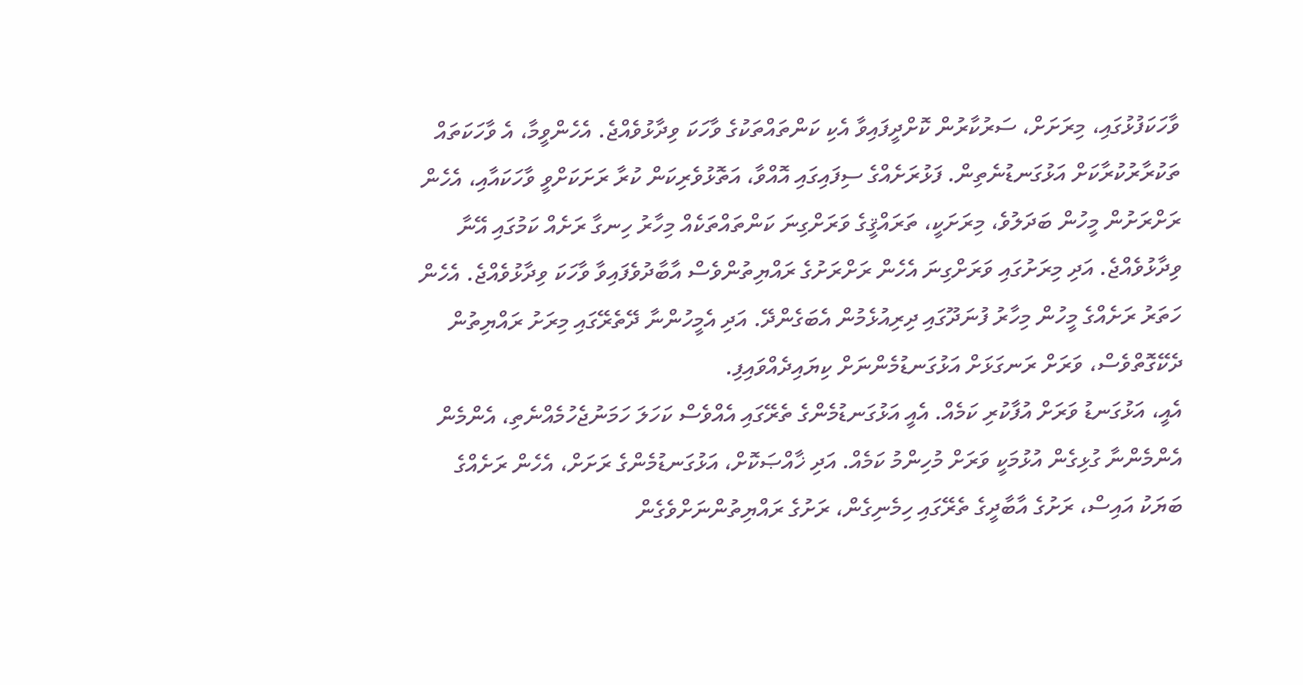ވާހަކަފުޅުގައި، މިރަށަށް، ސަރުކާރުން ކޮށްދީފައިވާ އެކި ކަންތައްތަކުގެ ވާހަކަ ވިދާޅުވެއްޖެ. އެހެންވީމާ، އެ ވާހަކަތައް ތަކުރާރުކުރާކަށް އަޅުގަނޑުނެތިން. ފަޅުރަށެއްގެ ސިފައިގައި އޮއްވާ، އަތޮޅުވެރިކަން ކުރާ ރަށަކަށްވީ ވާހަކައާއި، އެހެން ރަށްރަށުން މީހުން ބަދަލުވެ، މިރަށަކީ، ތަރައްޤީގެ ވަރަށްގިނަ ކަންތައްތަކެއް މިހާރު ހިނގާ ރަށެއް ކަމުގައި އޭނާ ވިދާޅުވެއްޖެ. އަދި މިރަށުގައި ވަރަށްގިނަ އެހެން ރަށްރަށުގެ ރައްޔިތުންވެސް އާބާދުވެފައިވާ ވާހަކަ ވިދާޅުވެއްޖެ. އެހެން ހަތަރު ރަށެއްގެ މީހުން މިހާރު ފުނަދޫގައި ދިރިއުޅެމުން އެބަގެންދޭ. އަދި އެމީހުންނާ ދޭތެރޭގައި މިރަށު ރައްޔިތުން ދެކޭގޮތްވެސް، ވަރަށް ރަނގަޅަށް އަޅުގަނޑުމެންނަށް ކިޔައިދެއްވައިފި.
އެއީ، އަޅުގަނޑު ވަރަށް އުފާކުރި ކަމެއް. އެއީ އަޅުގަނޑުމެންގެ ތެރޭގައި އެއްވެސް ކަހަލަ ހަމަނުޖެހުމެއްނެތި، އެންމެން އެންމެންނާ ގުޅިގެން އުޅުމަކީ ވަރަށް މުހިންމު ކަމެއް. އަދި ޚާއްޞަކޮށް، އަޅުގަނޑުމެންގެ ރަށަށް، އެހެން ރަށެއްގެ ބަޔަކު އައިސް، ރަށުގެ އާބާދީގެ ތެރޭގައި ހިމެނިގެން، ރަށުގެ ރައްޔިތުންނަށްވެގެން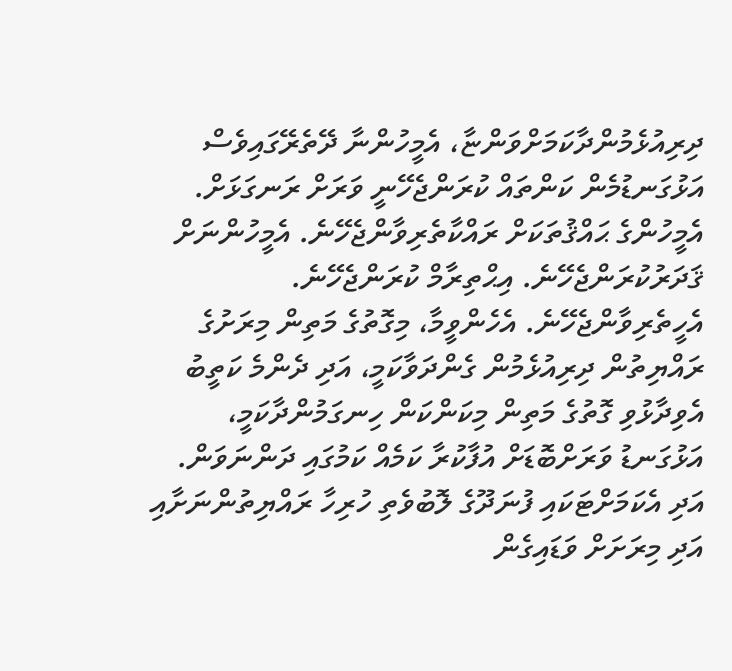ދިރިއުޅެމުންދާކަމަށްވަންޏާ، އެމީހުންނާ ދޭތެރޭގައިވެސް އަޅުގަނޑުމެން ކަންތައް ކުރަންޖެހޭނީ ވަރަށް ރަނގަޅަށް. އެމީހުންގެ ޙައްޤުތަކަށް ރައްކާތެރިވާންޖެހޭނެ. އެމީހުންނަށް ޤަދަރުކުރަންޖެހޭނެ. އިޙްތިރާމް ކުރަންޖެހޭނެ. އެހީތެރިވާންޖެހޭނެ. އެހެންވީމާ، މިގޮތުގެ މަތިން މިރަށުގެ ރައްޔިތުން ދިރިއުޅެމުން ގެންދަވާކަމީ، އަދި ދެންމެ ކަތީބު އެވިދާޅުވި ގޮތުގެ މަތިން މިކަންކަން ހިނގަމުންދާކަމީ، އަޅުގަނޑު ވަރަށްބޮޑަށް އުފާކުރާ ކަމެއް ކަމުގައި ދަންނަވަން. އަދި އެކަމަށްޓަކައި ފުނަދޫގެ ލޮބުވެތި ހުރިހާ ރައްޔިތުންނަށާއި އަދި މިރަށަށް ވަޑައިގެން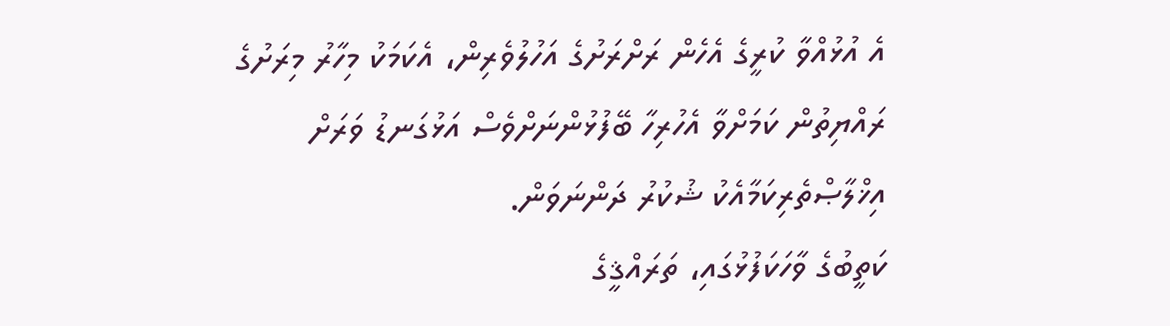އެ އުޅުއްވާ ކުރީގެ އެހެން ރަށްރަށުގެ އަހުލުވެރިން، އެކަމަކު މިހާރު މިރަށުގެ ރައްޔިތުން ކަމަށްވާ އެހުރިހާ ބޭފުޅުންނަށްވެސް އަޅުގަނޑު ވަރަށް އިޚްލާޞްތެރިކަމާއެކު ޝުކުރު ދަންނަވަން.
ކަތީބުގެ ވާހަކަފުޅުގައި، ތަރައްޤީގެ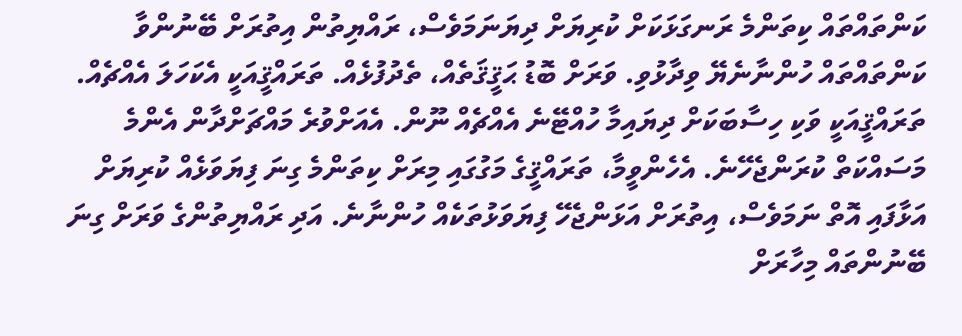ކަންތައްތައް ކިތަންމެ ރަނގަޅަކަށް ކުރިޔަށް ދިޔަނަމަވެސް، ރައްޔިތުން އިތުރަށް ބޭނުންވާ ކަންތައްތައް ހުންނާނެޔޭ ވިދާޅުވި. ވަރަށް ބޮޑު ޙަޤީޤަތެއް، ތެދުފުޅެއް. ތަރައްޤީއަކީ އެކަހަލަ އެއްޗެއް. ތަރައްޤީއަކީ ވަކި ހިސާބަކަށް ދިޔައިމާ ހުއްޓޭނެ އެއްޗެއް ނޫން. އެއަށްވުރެ މައްޗަށްދާން އެންމެ މަސައްކަތް ކުރަންޖެހޭނެ. އެހެންވީމާ، ތަރައްޤީގެ މަގުގައި މިރަށް ކިތަންމެ ގިނަ ފިޔަވަޅެއް ކުރިޔަށް އަޅާފައި އޮތް ނަމަވެސް، އިތުރަށް އަޅަންޖެހޭ ފިޔަވަޅުތަކެއް ހުންނާނެ. އަދި ރައްޔިތުންގެ ވަރަށް ގިނަ ބޭނުންތައް މިހާރަށް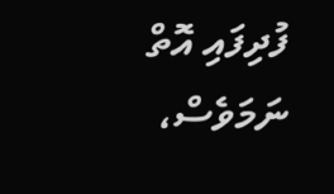ފުދިފައި އޮތް ނަމަވެސް،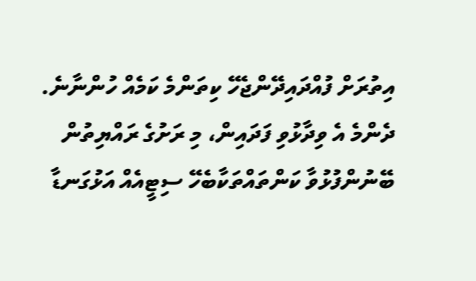އިތުރަށް ފުއްދައިދޭންޖެހޭ ކިތަންމެ ކަމެއް ހުންނާނެ.
ދެންމެ އެ ވިދާޅުވި ފަދައިން، މި ރަށުގެ ރައްޔިތުން ބޭނުންފުޅުވާ ކަންތައްތަކާބެހޭ ސިޓީއެއް އަޅުގަނޑާ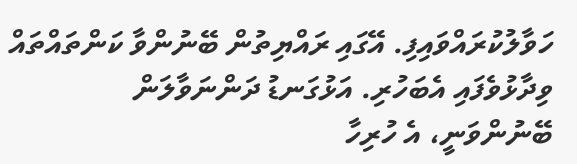ހަވާލުކުރައްވައިފި. އޭގައި ރައްޔިތުން ބޭނުންވާ ކަންތައްތައް ވިދާޅުވެފައި އެބަހުރި. އަޅުގަނޑު ދަންނަވާލަން ބޭނުންވަނީ، އެ ހުރިހާ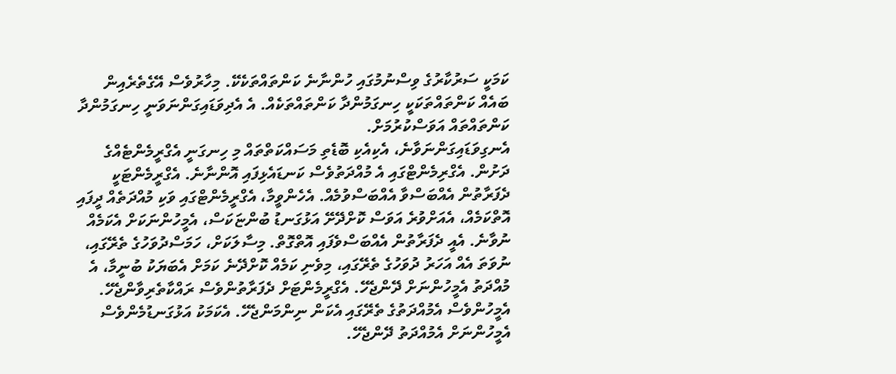ކަމަކީ ސަރުކާރުގެ ވިސްނުމުގައި ހުންނާނެ ކަންތައްތަކެކޭ. މިހާރުވެސް އޭގެތެރެއިން ބައެއް ކަންތައްތަކަކީ ހިނގަމުންދާ ކަންތައްތަކެއް. އެ އެދިވަޑައިގަންނަވަނީ ހިނގަމުންދާ ކަންތައްތައް އަވަސްކުރުމަށް.
އެނގިވަޑައިގަންނަވާނެ، އެކިއެކި ބޮޑެތި މަސައްކަތްތައް މި ހިނގަނީ އެގްރީމެންޓެއްގެ ދަށުން. އެގްރިމެންޓްގައި އެ މުއްދަތުވެސް ކަނޑައެޅިފައި އޮންނާނެ. އެގްރީމެންޓަކީ ދެފަރާތުން އެއްބަސްވާ އެއްބަސްވުމެއް. އެހެންވީމާ، އެގްރީމެންޓްގައި ވަކި މުއްދަތެއް ދީފައި އޮތްކަމެއް، އެއަށްވުރެ އަވަސް ކޮށްދޭށޭ އަޅުގަނޑު ބުންޏަކަސް، އެމީހުންނަކަށް އެކަމެއް ނުވާނެ. އެއީ ދެފަރާތުން އެއްބަސްވެފައި އޮތްގޮތް. މިސާލަކަށް، ހަމަސްދުވަހުގެ ތެރޭގައި، ނުވަތަ އެއް އަހަރު ދުވަހުގެ ތެރޭގައި، މިވެނި ކަމެއް ކޮށްދޭނެ ކަމަށް އެބަޔަކު ބުނީމާ، އެ މުއްދަތު އެމީހުންނަށް ދޭންޖެހޭ. އެގްރީމެންޓަށް ދެފަރާތުންވެސް ރައްކާތެރިވާންޖެހޭ. އެމީހުންވެސް އެމުއްދަތުގެ ތެރޭގައި އެކަން ނިންމަންޖެހޭ. އެކަމަކު އަޅުގަނޑުމެންވެސް އެމީހުންނަށް އެމުއްދަތު ދޭންޖެހޭ.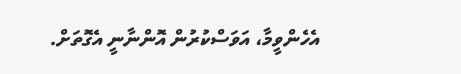އެހެންވީމާ، އަވަސްކުރުން އޮންނާނީ އެގޮތަށް.